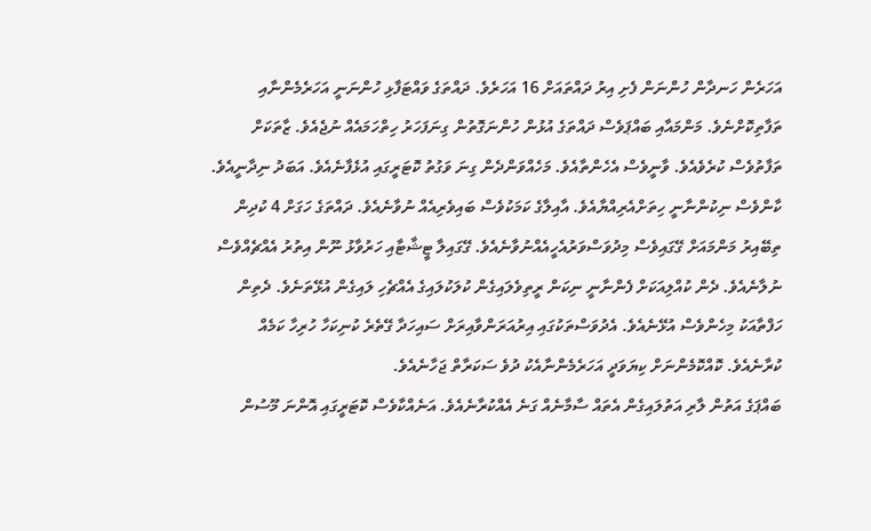އަހަރެން ހަނދާން ހުންނަން ފެށި އިރު ދައްތައަށް 16 އަހަރެވެ. ދައްތަގެ ވައްޓަފާޅި ހުންނަނީ އަހަރެމެންނާއި ތަފާތިކޮށްނެވެ. މަންމައާއި ބައްޕަވެސް ދައްތަގެ އުޅުން ހުންނަގޮތުން ގިނަފަހަރު ހިތްހަމައެއް ނުޖެއެވެ. ޒާތަކަށް ތަފާތުވެސް ކުރެވެއެވެ. ވާނީވެސް އެހެންތާއެވެ. މަހެއްވަންދެން ގިނަ ވަގުތު ކޮޓަރީގައި އުޅެފާނެއެވެ. އަބަދު ނިދާނީއެވެ. ކާންވެސް ނިކުންނާނީ ހިތަށްއެރިއްޔާއެވެ. އާއިލާގެ ކަމަކުވެސް ބައިވެރިއެއް ނުވާނެއެވެ. ދައްތަގެ ހަގަށް 4 ކުދިން ތިބޭއިރު މަންމައަށް ގޭގައިވެސް މިދުވަސްވަރުއެހީއެއްނުވާނެއެވެ. ގޭގައިލާ ޓީޝާޓާއި ހަރުވާޅު ނޫން އިތުރު އެއްޗެއްވެސް ނުލާނެއެވެ. ދެން ކުއްލިއަކަށް ފެންނާނީ ނިކަން ރީތިވެލައިގެން ކުލަކުލައިގެ އެއްޗެހި ލައިގެން އުޅޭތަނެވެ. ދެތިން ހަފްތާއަކު މިހެންވެސް އުޅޭނެއެވެ. އެދުވަސްތަކުގައި އިރުއަރަންވާއިރަށް ސައިހަދާ ގޭތެރެ ކުނިކަހާ ހުރިހާ ކަމެއް ކުރާނެއެވެ. ކޮއްކޮމެންނަށް ކިޔަވަދީ އަހަރެމެންނާއެކު ދުވެ ސަކަރާތް ޖަހާނެއެވެ.
ބައްޕަގެ އަތުން ލާރި އަތުލައިގެން އެތައް ސާމާނެއް ގަނެ އެއްކުރާނެއެވެ. އަނެއްކާވެސް ކޮޓަރީގައި އޮންނަ މޫސުން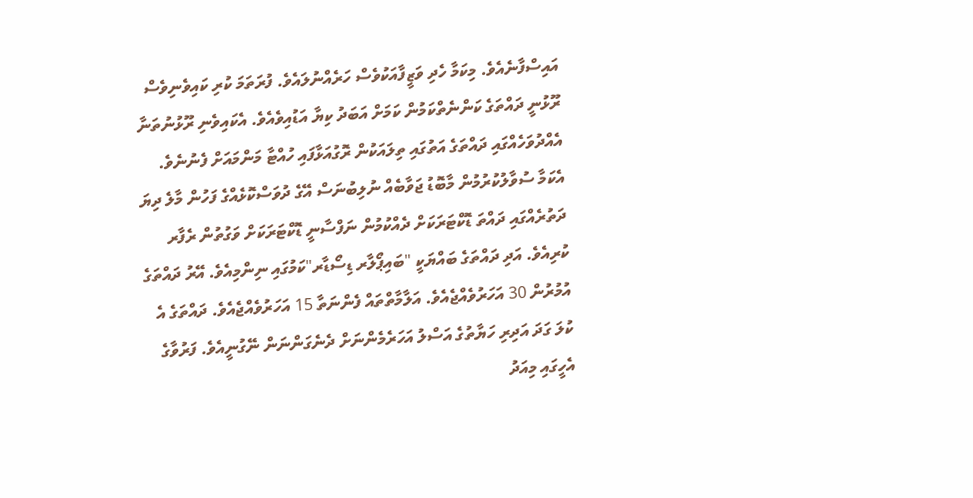އައިސްފާނެއެވެ. މިކަމާ ހެދި ވަޒީފާއަކުވެސް ހަރެއްނުލައެވެ. ފުރަތަމަ ކުރި ކައިވެނިވެސް ރޫޅުނީ ދައްތަގެ ކަންނެތްކަމުން ކަމަށް އަބަދު ކިޔާ އަޑުއިވެއެވެ. އެކައިވެނި ރޫޅުނުތަނާ އެއްދުވަހެއްގައި ދައްތަގެ އަތުގައި ތިލައަކުން ރޮގުއަޅާފައި ހުއްޓާ މަންމައަށް ފެނުނެވެ. އެކަމާ ސުވާލުކުރުމުން މާބޮޑު ޖަވާބެއް ނުލިބުނަސް އޭގެ ދުވަސްކޮޅެއްގެ ފަހުން މާލެ ދިޔަ ދަތުރެއްގައި ދައްތަ ޑޮކްޓަރަކަށް ދެއްކުމުން ނަފްސާނީ ޑޮކްޓަރަކަށް ވަގުތުން ރެފާރ ކުރިއެވެ. އަދި ދައްތަގެ ބައްޔަކީ "ބައިޕޯލާރ ޑިސޯޑާރ"ކަމުގައި ނިންމިއެވެ. އޭރު ދައްތަގެ އުމުރުން 30 އަހަރުވެއްޖެއެވެ. އަލާމާތްތައް ފެންނަތާ 15 އަހަރުވެއްޖެއެވެ. ދައްތަގެ އެ ކުލަ ގަދަ އަދިރި ހަޔާތުގެ އަސްލު އަހަރެމެންނަށް ދެނެގަންނަން ނޭގުނީއެވެ. ފަރުވާގެ އެހީގައި މިއަދު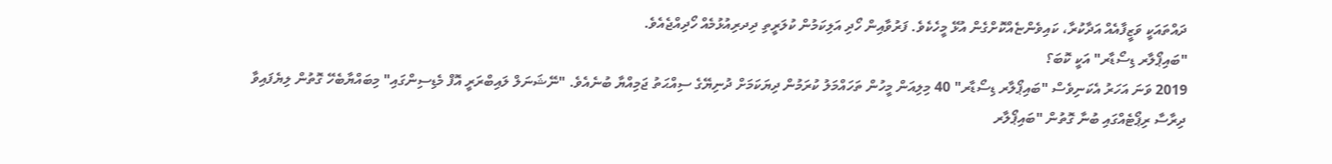ދައްތައަކީ ވަޒީފާއެއް އަދާކުރާ، ކައިވެންޏެއްކޮށްގެން އުޅޭ މީހެކެވެ. ފަރުވާއިން ހޯދި އަލިކަމުން ކުލަރީތި ދިދރިއުޅުމެއް ހޯދިއްޖެއެވެ.
"ބައިޕޯލާރ ޑިސޯޑާރ" އަކީ ކޮބަ؟
2019 ވަނަ އަހަރު އެކަނިވެސް "ބައިޕޯލާރ ޑިސޯޑާރ" 40 މިލިއަން މީހުން ތަހައްމަލު ކުރަމުން ދިޔަކަމަށް ދުނިޔޭގެ ސިއްޙަތު ޖަމިއްޔާ ބުނެއެވެ. "ނޭޝަނަލް ލައިބްރަރީ އޮފް މެޑިސިންގައި" މިބައްޔާބެހޭ ގޮތުން ލިޔެފައިވާ ދިރާސާ ރިޕޯޓެއްގައި ބުނާ ގޮތުން "ބައިޕޯލާރ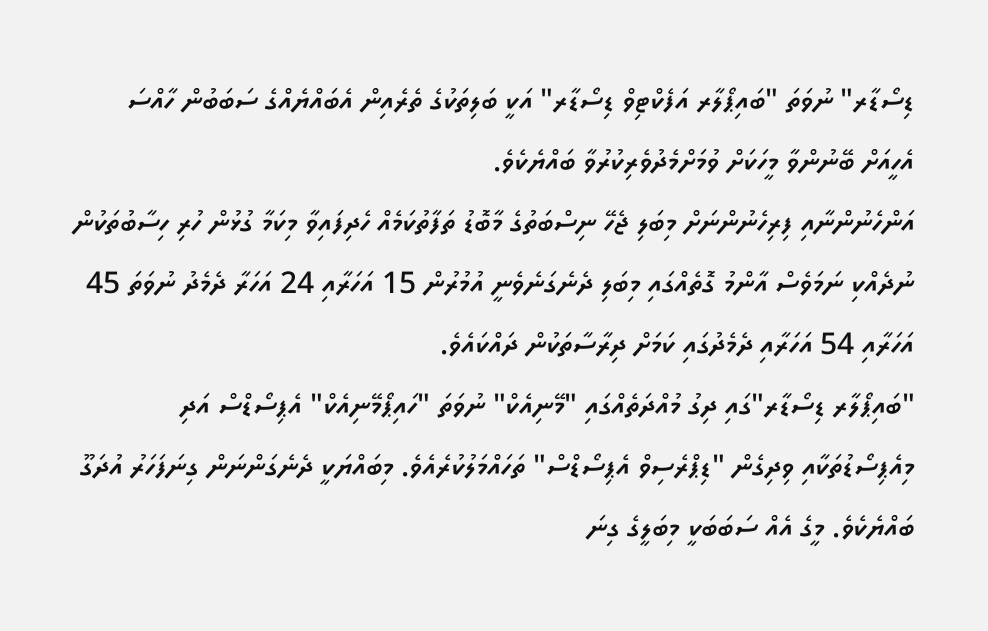ޑިސޯޑާރ" ނުވަތަ "ބައިޕޯލާރ އަފެކްޓިވް ޑިސޯޑާރ" އަކީ ބަލިތަކުގެ ތެރެއިން އެބައްޔެއްގެ ސަބަބުން ހާއްސަ އެހީއަށް ބޭނުންވާ މީހަކަށް ވުމަށްމެދުވެރިކުރުވާ ބައްޔެކެވެ.
އަންހެނުންނާއި ފިރިހެނުންނަށް މިބަލި ޖެހޭ ނިސްބަތުގެ މާބޮޑު ތަފާތުކަމެއް ހެދިފައިވާ މިކަމާ ގުޅުން ހުރި ހިސާބުތަކުން ނުދެއްކި ނަމަވެސް އާންމު ގޮތެއްގައި މިބަލި ދެނެގަނެވެނީ އުމުރުން 15 އަހަރާއި 24 އަހަރާ ދެމެދު ނުވަތަ 45 އަހަރާއި 54 އަހަރާއި ދެމެދުގައި ކަމަށް ދިރާސާތަކުން ދައްކައެވެ.
"ބައިޕޯލާރ ޑިސޯޑާރ"ގައި ދިގު މުއްދަތެއްގައި "މޭނިއެކް" ނުވަތަ "ހައިޕޯމޭނިއެކް" އެޕިސޯޑްސް އަދި މިއެޕިސޯޑުތަކާއި ވިދިގެން "ޑިޕްރެސިވް އެޕިސޯޑްސް" ތަހައްމަލުކުރެއެވެ. މިބައްޔަކީ ދެނެގަންނަން ގިނަފަހަރު އުދަގޫ ބައްޔެކެވެ. މީގެ އެއް ސަބަބަކީ މިބަލީގެ ގިނަ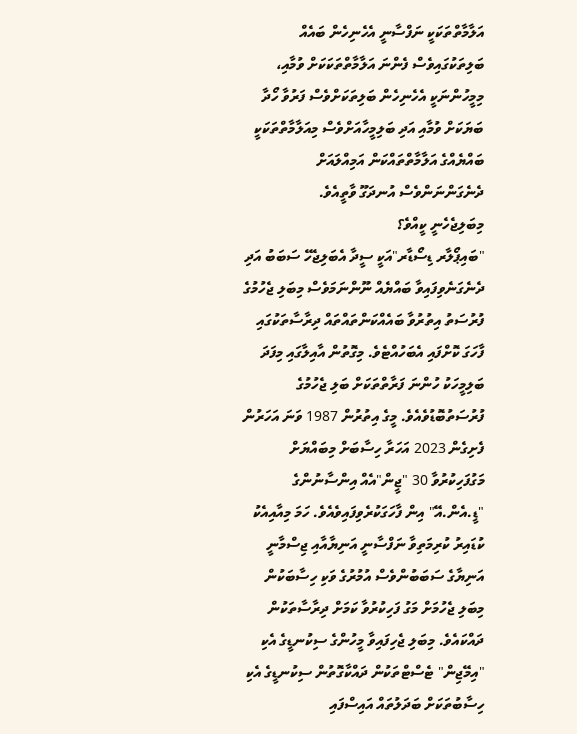އަލާމާތްތަކަކީ ނަފްސާނީ އެހެނިހެން ބައެއް ބަލިތަކުގައިވެސް ފެންނަ އަލާމާތްތަކަކަށް ވުމާއި، މިމީހުންނަކީ އެހެނިހެން ބަލިތަކަށްވެސް ފަރުވާ ހޯދާ ބަޔަކަށް ވުމާއި އަދި ބަލިމީހާއަށްވެސް މިއަލާމާތްތަކަކީ ބައްޔެއްގެ އަލާމާތްތައްކަން އަމިއްލައަށް ދެނެގަންނަންވެސް އުނދަގޫ ވާތީއެވެ.
މިބަލިޖެހެނީ ކީއްވެ؟
"ބައިޕޯލާރ ޑިސޯޑާރ"އަކީ ސީދާ އެބަލިޖެހޭ ސަބަބު އަދި ދެނެގަނެވިފައިވާ ބައްޔެއް ނޫންނަމަވެސް މިބަލި ޖެހުމުގެ ފުރުސަތު އިތުރުވާ ބައެއްކަންތައްތައް ދިރާސާތަކުގައި ފާހަގަ ކޮށްފައި އެބަހުއްޓެވެ. މިގޮތުން އާއިލާގައި މިފަދަ ބަލިމީހަކު ހުންނަ ފަރާތްތަކަށް ބަލި ޖެހުމުގެ ފުރުސަތުބޮޑުވެއެވެ. މީގެ އިތުރުން 1987 ވަނަ އަހަރުން ފެށިގެން 2023 އަހަރާ ހިސާބަށް މިބައްޔަށް މަގުފަހިކުރުވާ 30 "ޖީން"އެއް އިންސާނުންގެ "ޑީ.އެން.އޭ" އިން ފާހަގަކުރެވިފައިވެއެވެ. ހަމަ މިއާއިއެކު ކުޑައިރު ކުރިމަތިވާ ނަފްސާނީ އަނިޔާއާއި ޖިސްމާނީ އަނިޔާގެ ސަބަބުންވެސް އުމުރުގެ ވަކި ހިސާބަކުން މިބަލި ޖެހުމަށް މަގު ފަހިކުރުވާ ކަމަށް ދިރާސާތަކުން ދައްކައެވެ. މިބަލި ޖެހިފައިވާ މީހުންގެ ސިކުނޑީގެ އެކި "އިމޭޖިން" ޓެސްޓްތަކުން ދައްކާގޮތުން ސިކުނޑީގެ އެކި ހިސާބުތަކަށް ބަދަލުތައް އައިސްފައި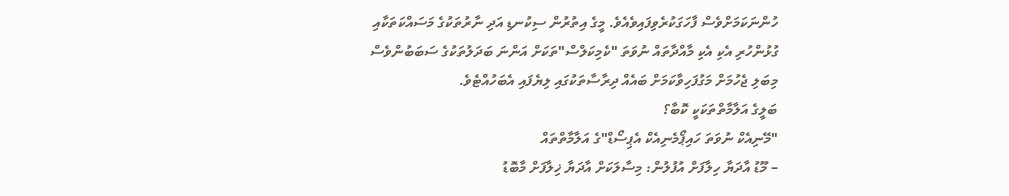ހުންނަކަމަށްވެސް ފާހަގަކުރެވިފައިވެއެވެ. މީގެ އިތުރުން ސިކުނޑި އަދި ނާރުތަކުގެ މަސައްކަތަކާއި ގުޅުންހުރި އެކި އެކި މާއްދާތައް ނުވަތަ "ކެމިކަލްސް"ތަކަށް އަންނަ ބަދަލުތަކުގެ ސަބަބުންވެސް މިބަލި ޖެހުމަށް މަގުފަހިވާކަމަށް ބައެއް ދިރާސާތަކުގައި ލިޔެފައި އެބަހުއްޓެވެ.
ބަލީގެ އަލާމާތްތަކަކީ ކޮބާ؟
"މޭނިއެކް ނުވަތަ ހައިޕޯމެނިއެކް އެޕިސޯޑް"ގެ އަލާމާތްތައް
– މޫޑު އާދަޔާ ހިލާފަށް އުފުލުން: މިސާލަކަށް އާދަޔާ ޚިލާފަށް މާބޮޑު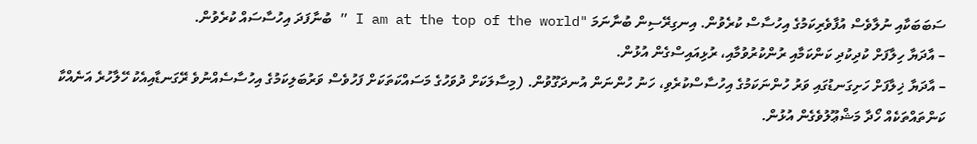ސަބަބަކާއި ނުލާވެސް އުފާވެރިކަމުގެ އިހުސާސް ކުރެވުން. އިނގިރޭސިން ބުނާނަމަ "I am at the top of the world ” ބުނާފަދަ އިހުސާސައް ކުރެވުން.
– އާދަޔާ ހިލާފަށް ކުދިކުދި ކަންކަމާއި ރުންކުރުވުމާއި، ރުޅިއައިސްގެން އުޅުން.
– އާދަޔާ ޚިލާފަށް ހަށިގަނޑުގައި ވަރު ހުންނަކަމުގެ އިހުސާސްކުރެވި، ހަނު ހުންނަން އުނދަގޫވުން. (މިސާލަކަށް ދުވަހުގެ މަސައްކަތަކަށް ފަހުވެސް ވަރުބަލިކަމުގެ އިހުސާސެއްނުވެ ރޭގަނޑާއިއެކު ހޭލާހުރެ އަނެއްކާ ކަންތައްތަކެއް ހޯދާ މަޝްޢޫލުވެގެން އުޅުން.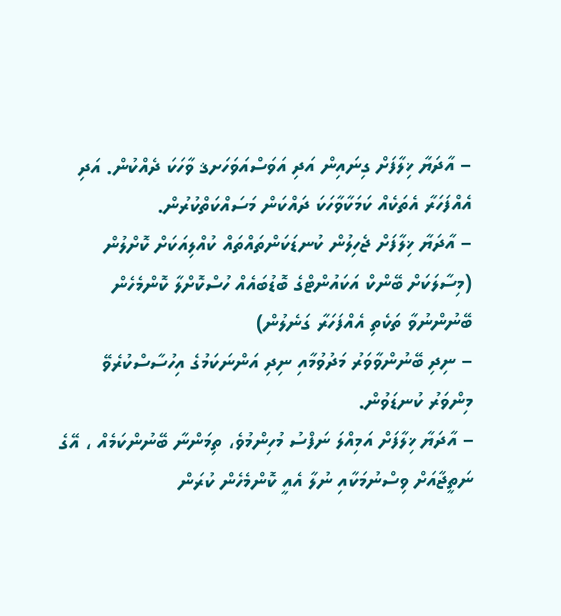– އާދަޔާ ޚިލާފަށް ގިނައިން އަދި އަވަސްއަވަހަށޤ ވާހަކަ ދެއްކުން. އަދި އެއްފަހަރާ އެތަކެއް ކަމަކާވާހަކަ ދައްކަން މަސައްކަތްކުރުން.
– އާދަޔާ ޚިލާފަށް ޖެހިލުން ކުނޑަކަންތައްތައް ކުއްލިއަކަށް ކޮށްލުން (މިސާލަކަށް ބޭންކް އަކައުންޓްގެ ބޮޑުބައެއް ހުސްކޮށްލާ ކޮންމެހެން ބޭނުންނުވާ ތަކެތި އެއްފަހަރާ ގަނެލުން)
– ނިދި ބޭނުންވާވަރު މަދުވުމާއި ނިދި އަންނަކަމުގެ އިހުސާސްކުރެވޭ މިންވަރު ކުނޑަވުން.
– އާދަޔާ ޚިލާފަށް އަމިއްލަ ނަފްސު މުހިންމުވެ، ތިމަންނާ ބޭނުންކަމެއް ، އޭގެ ނަތީޖާއަށް ވިސްނުމަކާއި ނުލާ އެއީ ކޮންމެހެން ކުރަން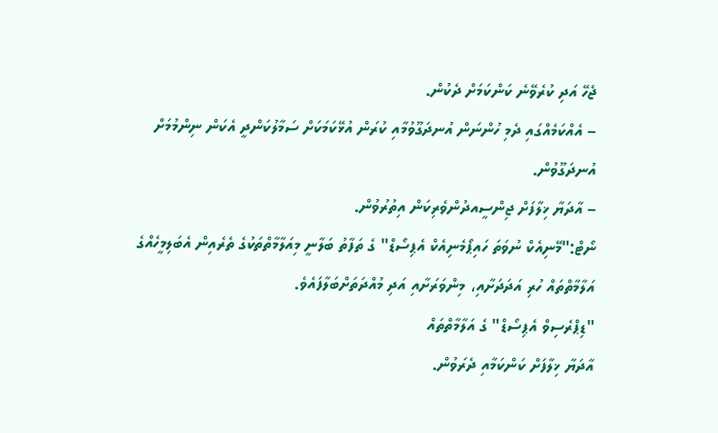ޖެހޭ އަދި ކުރެވޭނެ ކަންކަމަށް ދެކުން.
– އެއްކަމެއްގައި ދެމި ހުންނަން އުނދަގޫވުމާއި ކުރަން އުޅޭކަމަކަށް ސަމާލުކަންދީ އެކަން ނިންމުމަށް އުނދަގޫވުން.
– އާދަޔާ ޚިލާފަށް ޖިންސީއދުންވެރިކަން އިތުރުވުން.
ނޯޓް:"މޭނިއެކް ނުވަތަ ހައިޕޯމެނިއެކް އެޕިސޯޑް" ގެ ތަފާތު ބަލާނީ މިއަލާމާތްތަކުގެ ތެރެއިން އެބަލިމީހެއްގެ އަލާމާތްތައް ހުރި އަދަދަށާއި، މިންވަރަށާއި އަދި މުއްދަތަށްބަލާފައެވެ.
"ޑިޕްރެސިވް އެޕިސޯޑް" ގެ އަލާމާތްތައް
އާދަޔާ ޚިލާފަށް ކަންކަމާއި ދެރަވުން.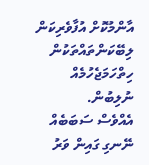އާންމުކޮށް އުފާވެރިކަން ލިބޭކަންތައްތަކުން ހިތްހަމަޖެހުމެއް ނުލިބުން.
އެއްވެސް ސަބަބެއް ނޭނގި ގައިން ވަރު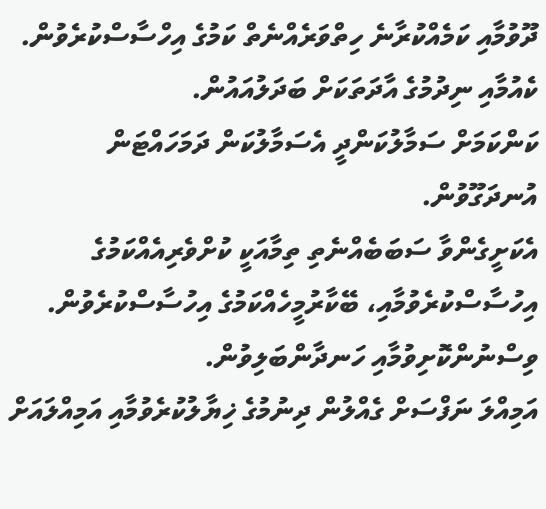ދޫވުމާއި ކަމެއްކުރާނެ ހިތްވަރެއްނެތް ކަމުގެ އިހްސާސްކުރެވުން.
ކެއުމާއި ނިދުމުގެ އާދަތަކަށް ބަދަލުއައުން.
ކަންކަމަށް ސަމާލުކަންދީ އެސަމާލުކަން ދަމަހައްޓަން އުނދަގޫވުން.
އެކަށީގެންވާ ސަބަބެއްނެތި ތިމާއަކީ ކުށްވެރިއެއްކަމުގެ އިހުސާސްކުރެވުމާއި، ބޭކާރުމީހެއްކަމުގެ އިހުސާސްކުރެވުން.
ވިސްނުންކޮށިވުމާއި ހަނދާންބަލިވުން.
އަމިއްލަ ނަފްސަށް ގެއްލުން ދިނުމުގެ ޚިޔާލުކުރެވުމާއި އަމިއްލައަށް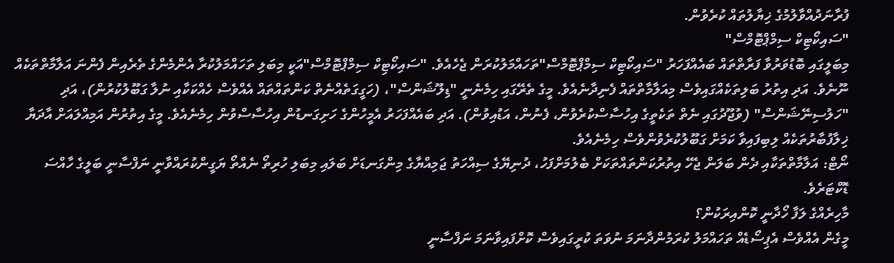ފުރާނަދުއްވާލުމުގެ ޚިޔާލުތައް ކުރެވުން.
"ސައިކޯޓިކް ސިމްޕްޓޮމްސް"
މިބަލީގައި ބޮޑުވަރުވާ ފަރާތްތައް ބައެއްފަހަރު "ސައިކޯޓިކް ސިމްޕްޓޮމްސް"ތަހައްމަލުކުރަން ޖެހެއެވެ. "ސައިކޯޓިކް ސިމްޕްޓޮމްސް"އަކީ މިބަލި ތަހައްމަލުކުރާ އެންމެންގެ ތެރެއިން ފެންނަ އަލާމާތްތަކެއް ނޫނެވެ. އަދި އިތުރު ބަލިތަކެއްގައިވެސް މިއަލާމާތްތައް ފެނިދާނެއެވެ. މީގެ ތެރޭގައި ހިމެނެނީ "ޑިލޫޝަންސް"، (ހަގީގަތެއްނެތް ކަންތައްތައް އެއްވެސް ހެއްކަކާއި ނުލާ ގަބޫލުކުރުން)، އަދި "ހަލުސިނޭޝަންސް" (ވުޖޫދުގައި ނެތް ތަކެތީގެ އިހުސާސްކުރެވުން، ފެނުން، އަޑުއިވުން). އަދި ބައެއްފަހަރު އެމީހުންގެ ހަށިގަނޑުން އިހުސާސްވުން ހިމެނެއެވެ. މީގެ އިތުރުން އަމިއްލައަށް އާދަޔާ ޚިލާފުބާރުތަކެއް ލިބިފައިވާ ކަމަށް ގަބޫލުކުރެވުންވެސް ހިމެނެއެވެ.
ނޯޓް: އަލާމާތްތަކާއި ދެން ބަލަން ޖެހޭ އިތުރުކަންތައްތަކަށް ބެލުމަށްފަހު، ދުނިޔޭގެ ސިއްހަތު ޖަމިއްޔާގެ މިންގަނޑަށް ބަލައި މިބަލި ހުރިތޯ ނެއްތޯ ޔަގީންކުރައްވާނީ ނަފްސާނީ ބަލީގެ ހާއްސަ ޑޮކްޓަރެވެ.
މާހިރެއްގެ ލަފާ ހޯދާނީ ކޮންއިރަކުން؟
މީގެން އެއްވެސް އެޕިސޯޑެއް ތަހައްމަލު ކުރަމުންދާނަމަ ނުވަތަ ކުރީގައިވެސް ކޮށްފައިވާނަމަ ނަފްސާނީ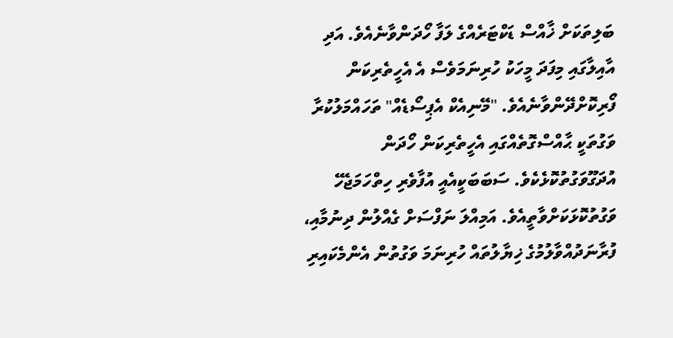ބަލިތަކަށް ޚާއްސް ޑަކްޓަރެއްގެ ލަފާ ހޯދަންވާނެއެވެ. އަދި އާއިލާގައި މިފަދަ މީހަކު ހުރިނަމަވެސް އެ އެހީތެރިކަން ފޯރިކޮށްދޭންވާނެއެވެ. "މޭނިއެކް އެޕިސޯޑެއް" ތަހައްމަލުކުރާ ވަގުތަކީ ޙާއްސްގޮތެއްގައި އެހީތެރިކަން ހޯދަން އުދަގޫވަގުތުކޮޅެކެވެ. ސަބަބަކީއެއީ އުފާވެރި ހިތްހަމަޖެހޭ ވަގުތުކޮޅަކަށްވާތީއެވެ. އަމިއްލަ ނަފްސަށް ގެއްލުން ދިނުމާއި، ފުރާނަދުއްވާލުމުގެ ޚިޔާލުތައް ހުރިނަމަ ވަގުތުން އެންމެކައިރި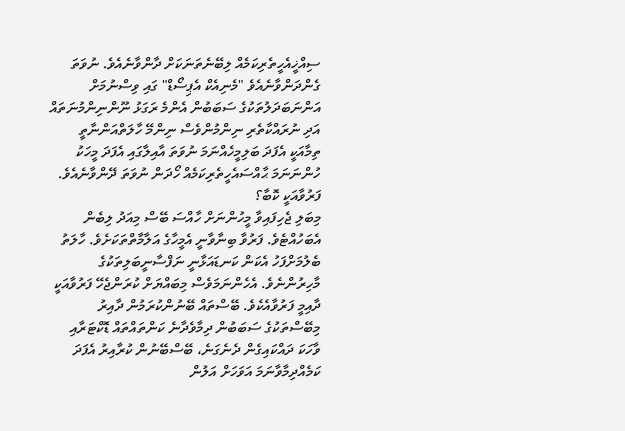ސިއްޚީއެހީތެރިކަމެއް ލިބޭނެތަނަކަށް ދާންވާނެއެވެ. ނުވަތަ ގެންދަންވާނެއެވެ "މެނިއެކް އެޕިސޯޑް" ގައި ވިސްނުމަށް އަންނަބަދަލުތަކުގެ ސަބަބުން އެންމެ ރަގަޅު ނޫންނިންމުނަތައް އަދި ނުރައްކާތެރި ނިންމުންވެސް ނިންމޭ ހާލަތްއަންނާތީ ތިމާއަކީ އެފަދަ ބަލިމީހެއްނަމަ ނުވަތަ އާއިލާގައި އެފަދަ މީހަކު ހުންނަނަމަ ޙާއްސައެހީތެރިކަމެއް ހޯދަން ނުވަތަ ދޭންވާނެއެވެ.
ފަރުވާއަކީ ކޮބާ؟
މިބަލި ޖެހިފައިވާ މީހުންނަށް ހާއްސަ ބޭސް މިއަދު ލިބެން އެބަހުއްޓެވެ. ފަރުވާ ބިނާވާނީ އެމީހާގެ އަލާމާތްތަކަށެވެ. ހާލަތު ބެލުމަށްފަހު އެކަން ކަނޑައަޅާނީ ނަފްސާނީބަލިތަކުގެ މާހިރުންނެވެ. އެހެންނަމަވެސް މިބައްޔަށް ކުރަންޖެހޭ ފަރުވާއަކީ ދާއިމީ ފަރުވާއެކެވެ. ބޭސްތައް ބޭނުންކުރަމުން ދާއިރު މިބޭސްތަކުގެ ސަބަބުން ދިމާވެދާނެ ކަންތައްތައް ޑޮކްޓަރާއި ވާހަކަ ދައްކައިގެން ދެނެގަނެ، ބޭސްބޭނުން ކުރާއިރު އެފަދަ ކަމެއްދިމާވާނަމަ އަވަހަށް އަލުން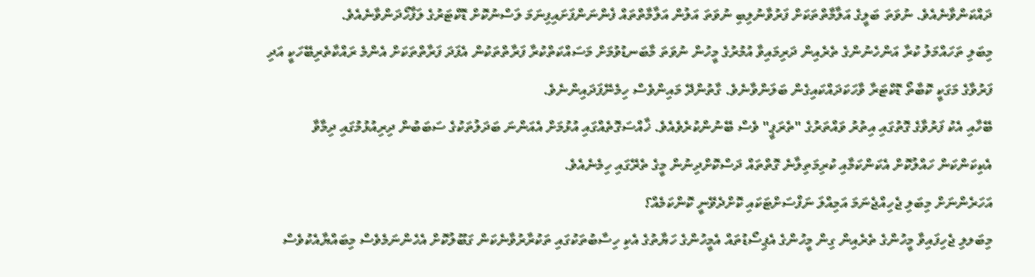ދައްކަންވާނެއެވެ. ނުވަތަ ބަލީގެ އަލާމާތްތަކަށް ފަރުވާނުލިބި ނުވަތަ އަލުން އަލާމާތްތައް ފެންނަންފަށައިފިނަމަ ލަސްނުކޮށް ޑޮކްޓަރުގެ ލަފާހޯދަންވާނެއެވެ.
މިބަލި ތަހައްމަލު ކުރާ އަންހެނުންގެ ތެރެއިން ދަރިމައިވާ އުމުރުގެ މީހުން ނުވަތަ މާބަނޑުވުމަށް މަސައްކަތްކުރާ ފަރާތްތަކުން އެފަދަ ފަރާތްތަކަށް އެންމެ ރައްކާތެރިބޭހަކީ އަދި ފަރުވާގެ މަގަކީ ކޮބާތޯ ޑޮކްޓަރާ ވާހަކަދައްކައިގެން ބަލަންވާނެވެ. ގާތުންދޭ މައިންވެސް ހިމެނޭފަދައިންނެވެ.
ބޭހާއި އެކު ފަރުވާގެ ގޮތުގައި އިތުރު ވައްތަރުގެ "ތެރަޕީ" ވެސް ބޭނުންކުރެވެއެވެ. ޚާއްސަގޮތެއްގައި އުޅުމަށް އެއަންނަ ބަދަލުތަކުގެ ސަބަބުން ދިރިއުޅުމުގައި ދިމާވާ އެކިކަންކަން ހައްލުކޮށް އެކަންކަމާއި ކުރިމަތިލާނެ ގޮތްތައް ދަސްކޮށްދިނުން މީގެ ތެރޭގައި ހިމެނެއެވެ.
އަހަރެންނަށް މިބަލި ޖެހިއްޖެނަމަ އަމިއްލަ ނަފްސަށްޓަކައި ކޮށްދެވޭނީ ކޮންކަމެއް؟
މިބަލލި ޖެހިފައިވާ މީހުންގެ ތެރެއިން ގިން މީހުންގެ އެޕިސޯޑުތައް އެމީހުންގެ ހަޔާތުގެ އެކި ހިސާބުތަކުގައި ތަކުރާރުވާނެކަން ގަބޫލުކޮށް އެހެންނަމެވެސް މިބައްޔާއެކުވެސް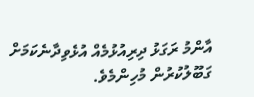އާންމު ރަގަޅު ދިރިއުޅުމެއް އުޅެވިދާނެކަމަށް ގަބޫލުކުރުން މުހިންމެވެ.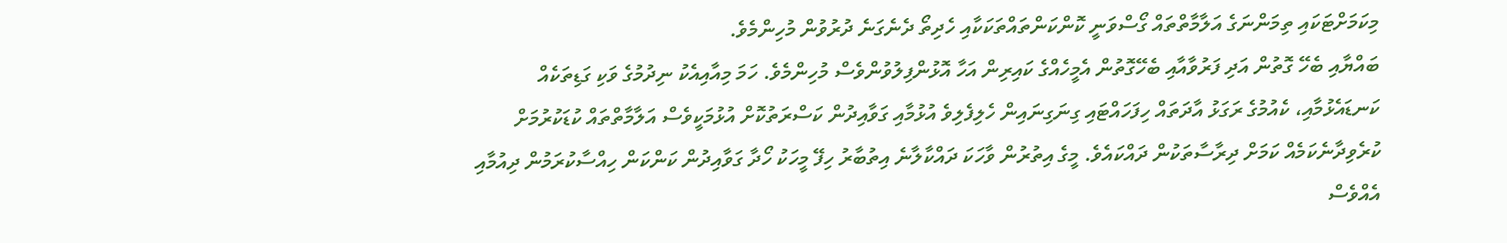މިކަމަށްޓަކައި ތިމަންނަގެ އަލާމާތްތައް ގޯސްވަނީ ކޮންކަންތައްތަކަކާއި ހެދިތޯ ދެނެގަނެ ދުރުވުން މުހިންމެވެ.
ބައްޔާއި ބެހޭ ގޮތުން އަދި ފަރުވާއާއި ބެހޭގޮތުން އެމީހެއްގެ ކައިރިން އަހާ އޮޅުންފިލުވުންވެސް މުހިންމެވެ. ހަމަ މިއާއިއެކު ނިދުމުގެ ވަކި ގަޑިތަކެއް ކަނޑައެޅުމާއި، ކެއުމުގެ ރަގަޅު އާދަތައް ހިފަހައްޓައި ގިނަގިނައިން ހެލިފެލިވެ އުޅުމާއި ގަވާއިދުން ކަސްރަތުކޮށް އުޅުމަކީވެސް އަލާމާތްތައް ކުޑަކުރުމަށް ކުރެވިދާނެކަމެއް ކަމަށް ދިރާސާތަކުން ދައްކައެވެ. މީގެ އިތުރުން ވާހަކަ ދައްކާލާނެ އިތުބާރު ހިފޭ މީހަކު ހޯދާ ގަވާއިދުން ކަންކަން ހިއްސާކުރަމުން ދިއުމާއި އެއްވެސް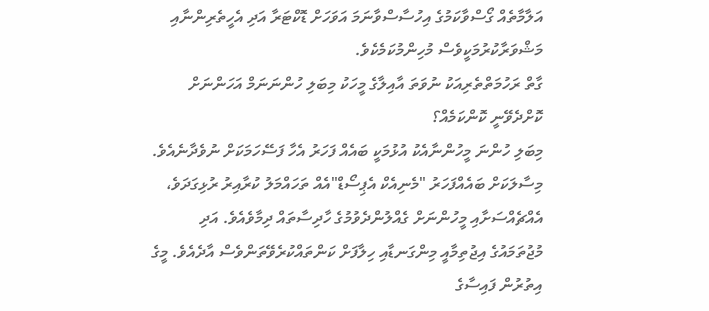އަލާމާތެއް ގޯސްވާކަމުގެ އިހުސާސްވާނަމަ އަވަހަށް ޑޮކްޓަރާ އަދި އެހީތެރިންނާއި މަޝްވަރާކުރުމަކީވެސް މުހިންމުކަމެކެވެ.
ގާތް ރަހުމަތްތެރިއަކު ނުވަތަ އާއިލާގެ މީހަކު މިބަލި ހުންނަނަމް އަހަންނަށް ކޮށްދެވޭނީ ކޮންކަމެއް؟
މިބަލި ހުންނަ މީހުންނާއެކު އުޅުމަކީ ބައެއް ފަހަރު އެހާ ފަސޭހަމަކަށް ނުވެދާނެއެވެ. މިސާލަކަށް ބައެއްފަހަރު "މެނިއެކް އެޕިސޯޑް"އެއް ތަހައްމަލު ކުރާއިރު ރުޅިގަދަވެ، އެއްޗެއްސަށާއި މީހުންނަށް ގެއްލުންދެވުމުގެ ހާދިސާތައް ދިމާވެއެވެ. އަދި މުޖުތަމައުގެ އިޖުތިމާއީ މިންގަނޑާއި ހިލާފަށް ކަންތައްކުރެވޭތަންވެސް އާދެއެވެ. މީގެ އިތުރުން ފައިސާގެ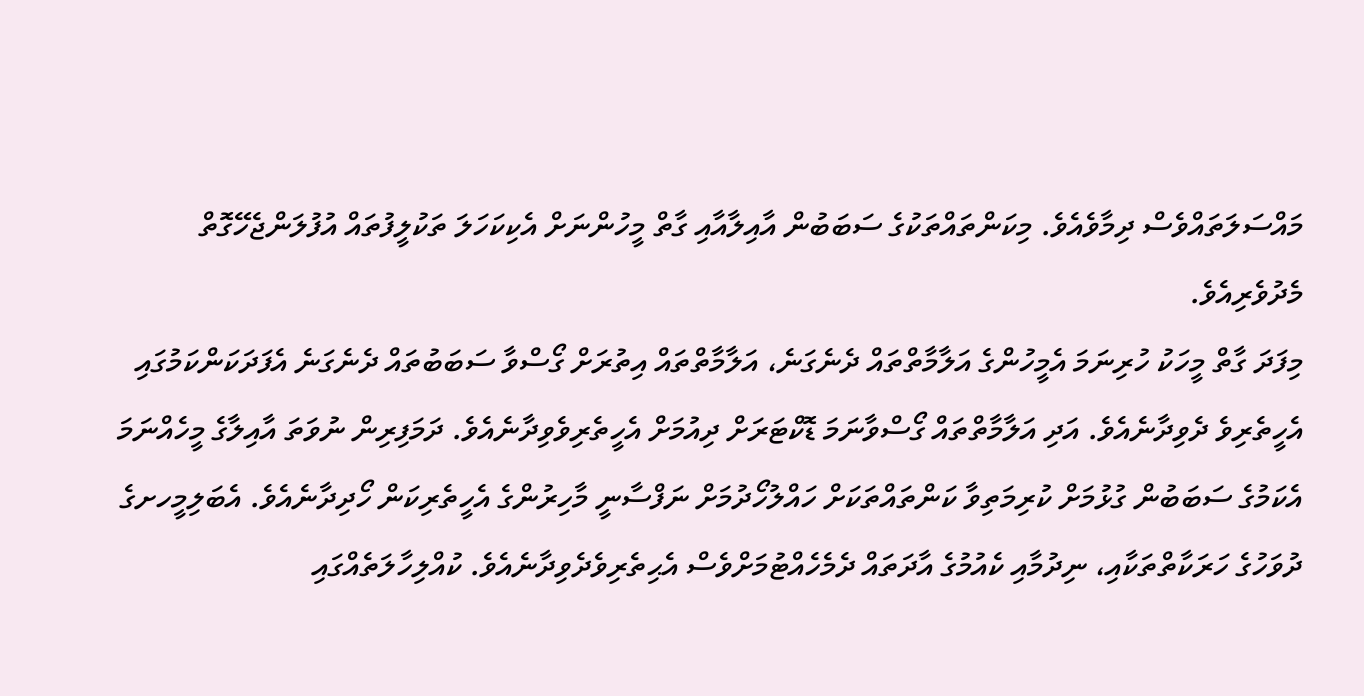މައްސަލަތައްވެސް ދިމާވެއެވެ. މިކަންތައްތަކުގެ ސަބަބުން އާއިލާއާއި ގާތް މީހުންނަށް އެކިކަހަލަ ތަކުލީފުތައް އުފުލަންޖެހޭގޮތް މެދުވެރިއެވެ.
މިފަދަ ގާތް މީހަކު ހުރިނަމަ އެމީހުންގެ އަލާމާތްތައް ދެނެގަނެ، އަލާމާތްތައް އިތުރަށް ގޯސްވާ ސަބަބުތައް ދެނެގަނެ އެފަދަކަންކަމުގައި އެހީތެރިވެ ދެވިދާނެއެވެ. އަދި އަލާމާތްތައް ގޯސްވާނަމަ ޑޮކްޓަރަށް ދިއުމަށް އެހީތެރިވެވިދާނެއެވެ. ދަމަފިރިން ނުވަތަ އާއިލާގެ މީހެއްނަމަ އެކަމުގެ ސަބަބުން ގުޅުމަށް ކުރިމަތިވާ ކަންތައްތަކަށް ހައްލުހޯދުމަށް ނަފްސާނީ މާހިރުންގެ އެހީތެރިކަން ހޯދިދާނެއެވެ. އެބަލިމީހށގެ ދުވަހުގެ ހަރަކާތްތަކާއި، ނިދުމާއި ކެއުމުގެ އާދަތައް ދެމެހެއްޓުމަށްވެސް އެޙިތެރިވެދެވިދާނެއެވެ. ކުއްލިހާލަތެއްގައި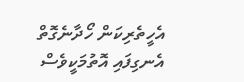އެހީތެރިކަން ހޯދާނެގޮތް އެނގިފައި އޮތުމަކީވެސް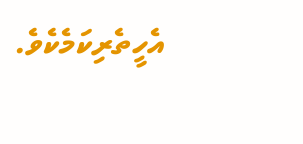އެހީތެރިކަމެކެވެ.